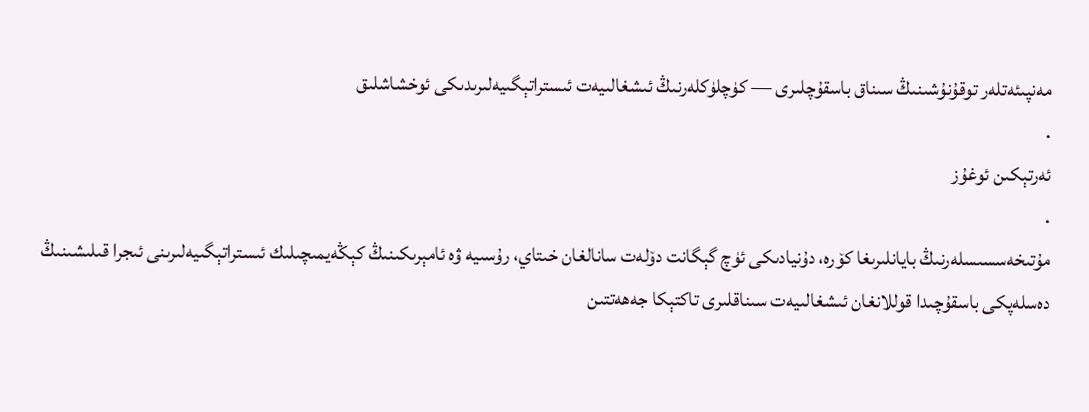مەنپىئەتلەر توقۇنۇشىنىڭ سىناق باسقۇچلىرى — كۈچلۈكلەرنىڭ ئىشغالىيەت ئىستراتېگىيەلىرىدىكى ئوخشاشلىق
.
ئەرتېكىن ئوغۇز
.
مۇتىخەسسىسلەرنىڭ بايانلىرىغا كۆرە، دۇنيادىكى ئۈچ گېگانت دۆلەت سانالغان خىتاي، رۇسىيە ۋە ئامېرىكىنىڭ كېڭەيمىچىلىك ئىستراتېگىيەلىرىنى ئىجرا قىلىشىنىڭ دەسلەپكى باسقۇچىدا قوللانغان ئىشغالىيەت سىناقلىرى تاكتېكا جەھەتتىن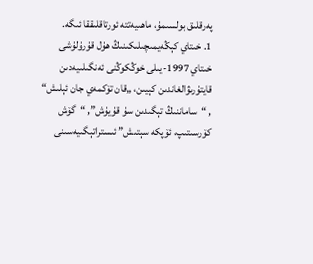پەرقلىق بولسىمۇ، ماھىيەتتە ئورتاقلىققا ئىگە.
1. خىتاي كېڭەيمىچىلىكىنىڭ ھۇل قۇرۇلۇشى
خىتاي 1997-يىلى خوڭكوڭنى ئەنگىلىيەدىن قايتۇرىۋالغاندىن كېيىن، „قان تۆكمەي جان ئېلىش“ , “ساماننىڭ تېگىدىن سۇ قۇيۇش”, “گۆش كۆرسىتىپ، ئۆپكە سېتىش” ئىستراتېگىيەسىنى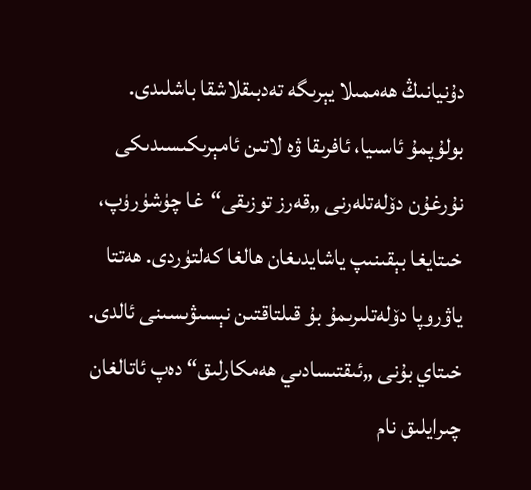دۇنيانىڭ ھەممىلا يېرىگە تەدبىقلاشقا باشلىدى. بولۇپمۇ ئاسىيا، ئافرىقا ۋە لاتىن ئامېرىكىسىدىكى نۇرغۇن دۆلەتلەرنى „قەرز توزىقى“غا چۈشۈرۈپ، خىتايغا بېقىنىپ ياشايدىغان ھالغا كەلتۈردى. ھەتتا ياۋروپا دۆلەتلىرىمۇ بۇ قىلتاقتىن نېسىۋىسىنى ئالدى. خىتاي بۇنى „ئىقتىسادىي ھەمكارلىق“ دەپ ئاتالغان چىرايلىق نام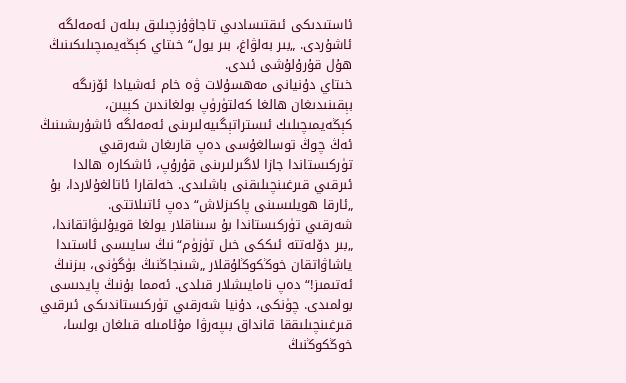ئاستىدىكى ئىقتىسادىي تاجاۋۇزچىلىق بىلەن ئەمەلگە ئاشۇردى. „بىر بەلۋاغ، بىر يول“ خىتاي كېڭەيمىچىلىكىنىڭ ھۇل قۇرۇلۇشى ئىدى.
خىتاي دۇنيانى مەھسۇلات ۋە خام ئەشيادا ئۆزىگە بېقىنىدىغان ھالغا كەلتۈرۈپ بولغاندىن كېيىن، كېڭەيمىچىلىك ئىستراتېگىيەلىرىنى ئەمەلگە ئاشۇرىشىنىڭ ئەڭ چوڭ توسالغۇسى دەپ قارىغان شەرقىي تۈركىستاندا جازا لاگىرلىرىنى قۇرۇپ، ئاشكارە ھالدا ئىرقىي قىرغىنچىلىقنى باشلىدى. خەلقارا ئاتالغۇلاردا، بۇ „ئارقا ھويلىسىنى پاكىزلاش“ دەپ ئاتىلاتتى.
شەرقىي تۈركىستاندا بۇ سىناقلار يولغا قويۇلىۋاتقاندا، „بىر دۆلەتتە ئىككى خىل تۈزۈم“نىڭ سايىسى ئاستىدا ياشاۋاتقان خوڭكوڭلۇقلار „شىنجاڭنىڭ بۈگۈنى، بىزنىڭ ئەتىمىز!“ دەپ نامايىشلار قىلدى. ئەمما بۇنىڭ پايدىسى بولمىدى. چۈنكى، دۇنيا شەرقىي تۈركىستاندىكى ئىرقىي قىرغىنچىلىققا قانداق بىپەرۋا مۇئامىلە قىلغان بولسا، خوڭكوڭنىڭ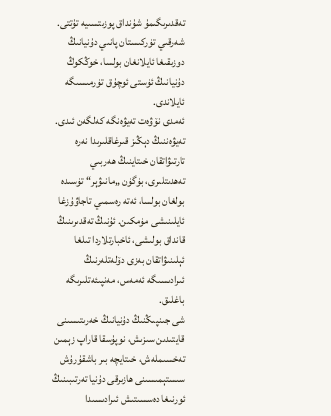تەقدىرىگىمۇ شۇنداق پوزىتسىيە تۇتتى. شەرقىي تۈركىستان پانىي دۇنيانىڭ دوزىقىغا ئايلانغان بولسا، خوڭكوڭ دۇنيانىڭ ئۈستى ئوچۇق تۈرمىسىگە ئايلاندى.
ئەمدى نۆۋەت تەيۋەنگە كەلگەن ئىدى. تەيۋەننىڭ دېڭىز قىرغاقلىرىدا نەرە تارتىۋاتقان خىتاينىڭ ھەربىي تەھدىتلىرى، بۈگۈن „مانىۋېر“ تۈسىدە بولغان بولسا، ئەتە رەسمىي تاجاۋۇزغا ئايلىنىشى مۈمكىن. ئۇنىڭ تەقدىرىنىڭ قانداق بولىشى، ئاخبارتلاردا تىلغا ئېلىنىۋاتقان بەزى دۆلەتلەرنىڭ ئىرادىسىگە ئەمەس، مەنپىئەتلىرىگە باغلىق.
شى جىنپىڭنىڭ دۇنيانىڭ خەرىتىسىنى قايتىدىن سىزىش، نوپۇسقا قاراپ زېمىن تەخسىملەش، خىتايچە بىر باشقۇرۇش سىستېمىسىنى ھازىرقى دۇنيا تەرتىبىنىڭ ئورنىغا دەسسىتىش ئىرادىسىدا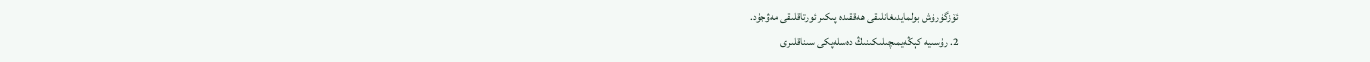ئۆزگۈرۈش بولمايدىغانلىقى ھەققىدە پىكىر ئورتاقلىقى مەۋجۇد.
2. رۇسىيە كېڭەيمىچىلىكىنىڭ دەسلەپكى سىناقلىرى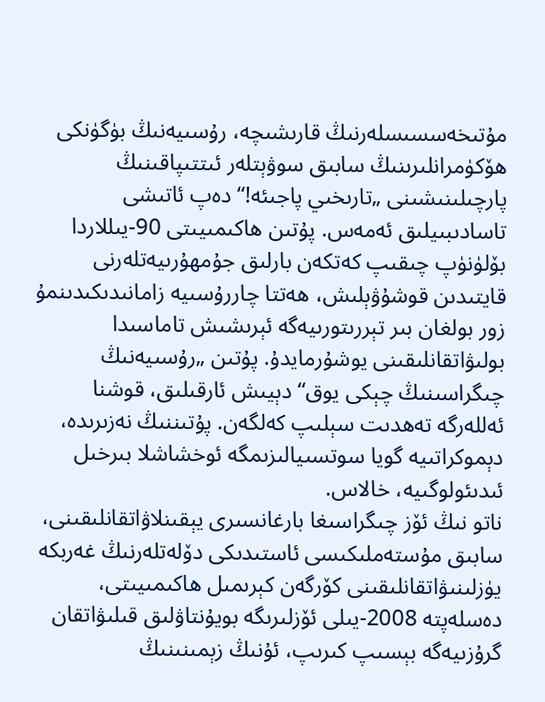مۇتىخەسسىسلەرنىڭ قارىشىچە، رۇسىيەنىڭ بۈگۈنكى ھۆكۈمرانلىرىنىڭ سابىق سوۋېتلەر ئىتتىپاقىنىڭ پارچىلىنىشىنى „تارىخىي پاجىئە!“ دەپ ئاتىشى تاسادىبىيلىق ئەمەس. پۇتىن ھاكىمىيىتى 90-يىللاردا بۆلۈنۈپ چىقىپ كەتكەن بارلىق جۇمھۇرىيەتلەرنى قايتىدىن قوشۇۋېلىش، ھەتتا چاررۇسىيە زامانىدىكىدىنمۇ زور بولغان بىر تېررىتورىيەگە ئېرىشىش تاماسىدا بولىۋاتقانلىقىنى يوشۇرمايدۇ. پۇتىن „رۇسىيەنىڭ چىگراسىنىڭ چېكى يوق“ دېيىش ئارقىلىق، قوشنا ئەللەرگە تەھدىت سېلىپ كەلگەن. پۇتىننىڭ نەزىرىدە، دېموكراتىيە گويا سوتسىيالىزىمگە ئوخشاشلا بىرخىل ئىدىئولوگىيە، خالاس.
ناتو نىڭ ئۆز چىگراسىغا بارغانسىرى يېقىنلاۋاتقانلىقىنى، سابىق مۇستەملىكىسى ئاستىدىكى دۆلەتلەرنىڭ غەربكە يۈزلىنىۋاتقانلىقىنى كۆرگەن كېرىمىل ھاكىمىيىتى، دەسلەپتە 2008-يىلى ئۆزلىرىگە بويۇنتاۋلىق قىلىۋاتقان گرۇزىيەگە بېسىپ كىرىپ، ئۇنىڭ زېمىنىنىڭ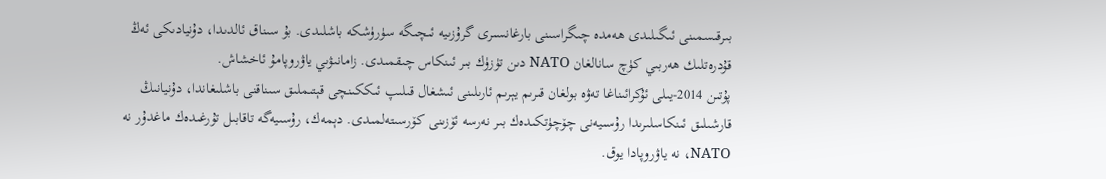بىرقىسمىنى ئىگىلىدى ھەمدە چىگراسىنى بارغانسىرى گرۇزىيە ئىچىگە سۈرۈشكە باشلىدى. بۇ سىناق ئالدىدا، دۇنيادىكى ئەڭ قۇدرەتلىك ھەربىي كۈچ سانالغان NATO دىن تۈزۈك بىر ئىنكاس چىقمىدى. زامانىۋىي ياۋروپامۇ ئاخشاش.
پۇتىن 2014-يىلى ئۇكرائىناغا تەۋە بولغان قىرىم يېرىم ئارىلىنى ئىشغال قىلىپ ئىككىنچى قېتىملىق سىناقنى باشلىغاندا، دۇنيانىڭ قارشىلىق ئىنكاسلىرىدا رۇسىيەنى چۆچۈتكىدەك بىر نەرسە ئۆزىنى كۆرسىتەلمىدى. دېمەك، رۇسىيەگە تاقابىل تۇرغىدەك ماغدۇر نە NATO، نە ياۋروپادا يوق.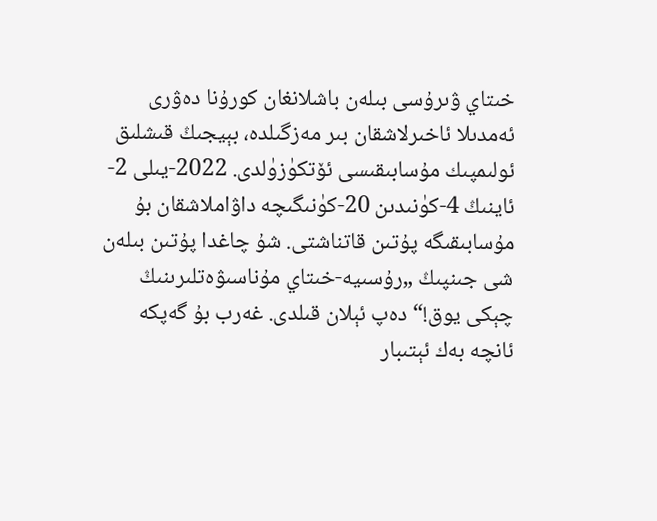خىتاي ۋىرۇسى بىلەن باشلانغان كورۇنا دەۋرى ئەمدىلا ئاخىرلاشقان بىر مەزگىلدە، بېيجىڭ قىشلىق ئولىمپىك مۇسابىقىسى ئۆتكۈزۈلدى. 2022-يىلى 2-ئاينىڭ 4-كۈنىدىن 20-كۈنىگىچە داۋاملاشقان بۇ مۇسابىقىگە پۇتىن قاتناشتى. شۇ چاغدا پۇتىن بىلەن شى جىنپىڭ „رۇسىيە-خىتاي مۇناسىۋەتلىرىنىڭ چېكى يوق!“ دەپ ئېلان قىلدى. غەرب بۇ گەپكە ئانچە بەك ئېتىبار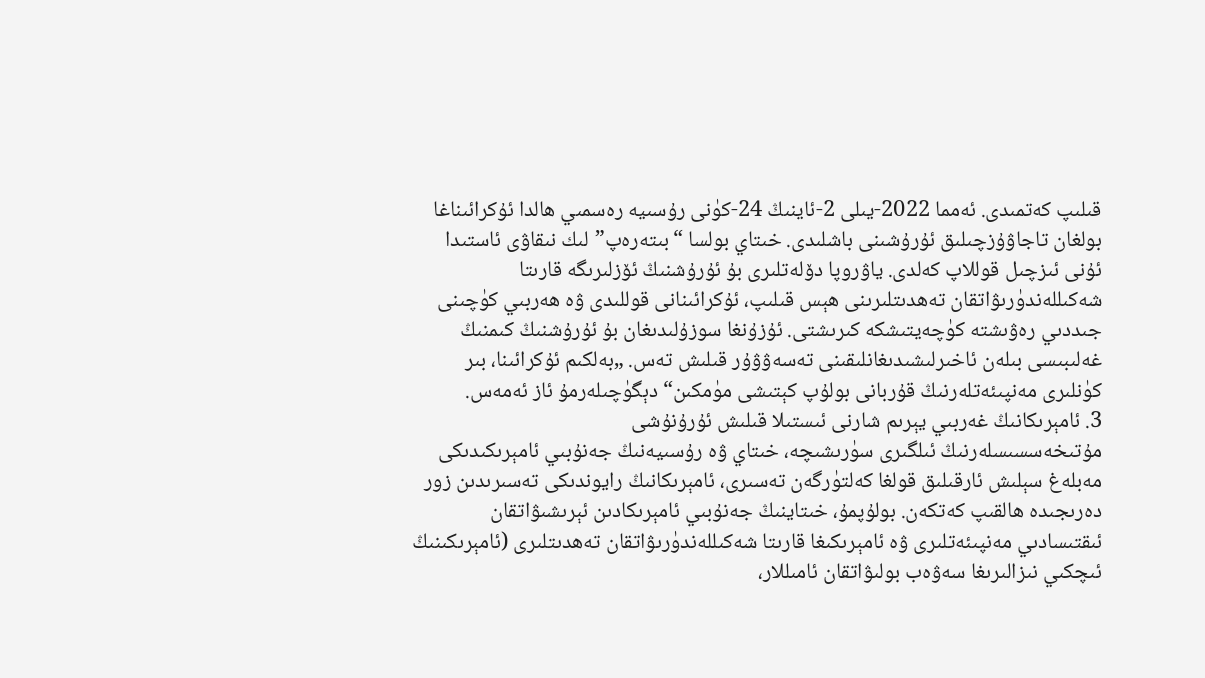قىلىپ كەتمىدى. ئەمما 2022-يىلى 2-ئاينىڭ 24-كۈنى رۇسىيە رەسمىي ھالدا ئۇكرائىناغا بولغان تاجاۋۇزچىلىق ئۇرۇشىنى باشلىدى. خىتاي بولسا “بىتەرەپ”لىك نىقاۋى ئاستىدا ئۇنى ئىزچىل قوللاپ كەلدى. ياۋروپا دۆلەتلىرى بۇ ئۇرۇشنىڭ ئۆزلىرىگە قارىتا شەكىللەندۈرىۋاتقان تەھدىتلىرىنى ھېس قىلىپ، ئۇكرائىنانى قوللىدى ۋە ھەربىي كۈچىنى جىددىي رەۋىشتە كۈچەيتىشكە كىرىشتى. ئۇزۇنغا سوزۇلىدىغان بۇ ئۇرۇشنىڭ كىمنىڭ غەلىبىسى بىلەن ئاخىرلىشىدىغانلىقىنى تەسەۋۋۇر قىلىش تەس. „بەلكىم ئۇكرائىنا، بىر كۈنلىرى مەنپىئەتلەرنىڭ قۇربانى بولۇپ كېتىشى مۈمكىن“ دېگۈچىلەرمۇ ئاز ئەمەس.
3. ئامېرىكانىڭ غەربىي يېرىم شارنى ئىستىلا قىلىش ئۇرۇنۇشى
مۇتىخەسسىسلەرنىڭ ئىلگىرى سۈرىشىچە، خىتاي ۋە رۇسىيەنىڭ جەنۇبىي ئامېرىكىدىكى مەبلەغ سېلىش ئارقىلىق قولغا كەلتۈرگەن تەسىرى، ئامېرىكانىڭ رايوندىكى تەسىرىدىن زور دەرىجىدە ھالقىپ كەتكەن. بولۇپمۇ، خىتاينىڭ جەنۇبىي ئامېرىكادىن ئېرىشىۋاتقان ئىقتىسادىي مەنپىئەتلىرى ۋە ئامېرىكىغا قارىتا شەكىللەندۈرىۋاتقان تەھدىتلىرى (ئامېرىكىنىڭ ئىچكىي نىزالىرىغا سەۋەب بولىۋاتقان ئامىللار،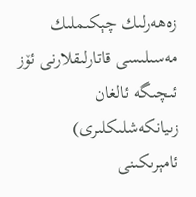زەھەرلىك چېكىملىك مەسىلىسى قاتارلىقلارنى ئۆز ئىچىگە ئالغان زىيانكەشلىكلىرى) ئامېرىكىنى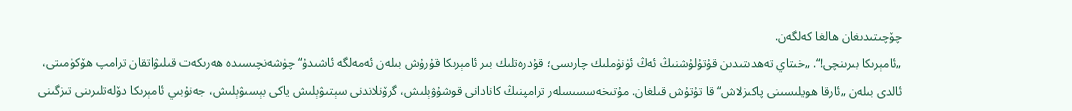چۆچىتىدىغان ھالغا كەلگەن.
„ئامېرىكا بىرىنچى!“. „خىتاي تەھدىتىدىن قۇتۇلۇشنىڭ ئەڭ ئۈنۈملىك چارىسى؛ قۇدرەتلىك بىر ئامېرىكا قۇرۇش بىلەن ئەمەلگە ئاشىدۇ“ چۈشەنچىسىدە ھەرىكەت قىلىۋاتقان ترامپ ھۆكۈمىتى، ئالدى بىلەن „ئارقا ھويلىسىنى پاكىزلاش“قا تۇتۇش قىلغان. مۇتىخەسسىسلەر ترامپنىڭ كانادانى قوشۇۋېلىش، گرۆنلاندنى سېتىۋېلىش ياكى بېسىۋېلىش، جەنۇبىي ئامېرىكا دۆلەتلىرىنى تىزگىنى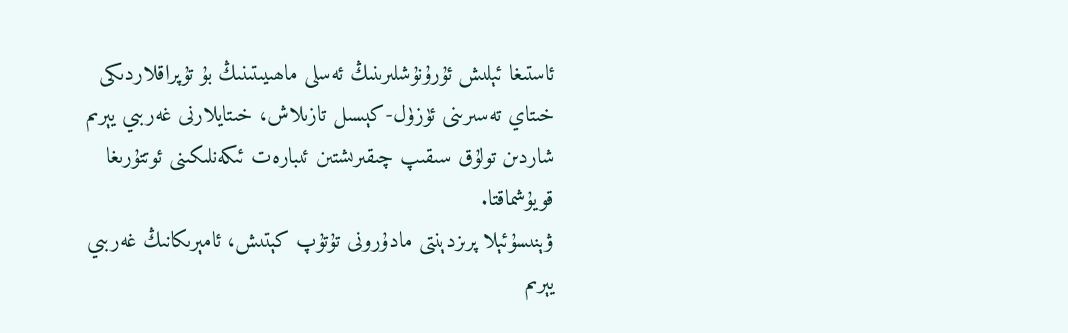ئاستىغا ئېلىش ئۇرۇنۇشلىرىنىڭ ئەسلى ماھىيىتىنىڭ بۇ تۇپراقلاردىكى خىتاي تەسىرىنى ئۈزۈل-كېسىل تازىلاش، خىتايلارنى غەربىي يېرىم شاردىن تولۇق سىقىپ چىقىرىشتىن ئىبارەت ئىكەنلىكىنى ئوتتۇرىغا قويۇشماقتا.
ۋېنىسۇئېلا پرىزدېنتى مادۇرونى تۇتۇپ كېتىش، ئامېرىكانىڭ غەربىي يېرىم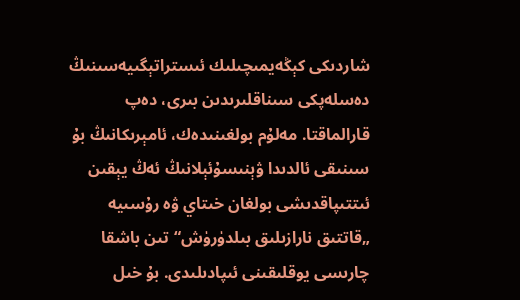شاردىكى كېڭەيمىچىلىك ئىستراتېگىيەسىنىڭ دەسلەپكى سىناقلىرىدىن بىرى، دەپ قارالماقتا. مەلۇم بولغىنىدەك، ئامېرىكانىڭ بۇ سىنىقى ئالدىدا ۋېنىسۇئېلانىڭ ئەڭ يېقىن ئىتتىپاقدىشى بولغان خىتاي ۋە رۇسىيە „قاتتىق نارازىلىق بىلدۈرۈش“تىن باشقا چارىسى يوقلىقىنى ئىپادىلىدى. بۇ خىل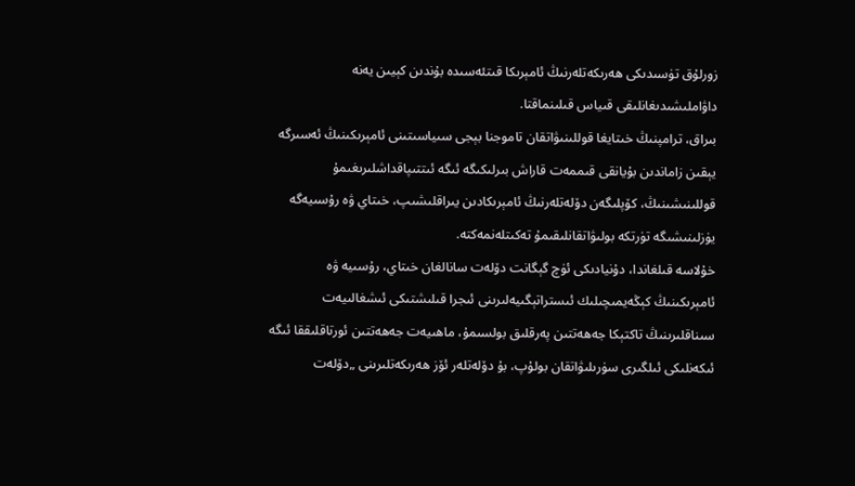زورلۇق تۈسىدىكى ھەرىكەتلەرنىڭ ئامېرىكا قىتئەسىدە بۇندىن كېيىن يەنە داۋاملىشىدىغانلىقى قىياس قىلىنماقتا.
بىراق، ترامپنىڭ خىتايغا قوللىنىۋاتقان تاموجنا بېجى سىياسىتىنى ئامېرىكىنىڭ ئەسىرگە يېقىن زاماندىن بۇيانقى قىممەت قاراش بىرلىكىگە ئىگە ئىتتىپاقداشلىرىغىمۇ قوللىنىشىنىڭ، كۆپلىگەن دۆلەتلەرنىڭ ئامېرىكادىن يىراقلىشىپ، خىتاي ۋە رۇسىيەگە يۈزلىنىشىگە تۈرتكە بولىۋاتقانلىقىمۇ تەكىتلەنمەكتە.
خۇلاسە قىلغاندا، دۇنيادىكى ئۈچ گېگانت دۆلەت سانالغان خىتاي، رۇسىيە ۋە ئامېرىكىنىڭ كېڭەيمىچىلىك ئىستراتېگىيەلىرىنى ئىجرا قىلىشتىكى ئىشغالىيەت سىناقلىرىنىڭ تاكتېكا جەھەتتىن پەرقلىق بولسىمۇ، ماھىيەت جەھەتتىن ئورتاقلىققا ئىگە ئىكەنلىكى ئىلگىرى سۈرىلىۋاتقان بولۇپ، بۇ دۆلەتلەر ئۆز ھەرىكەتلىرىنى „دۆلەت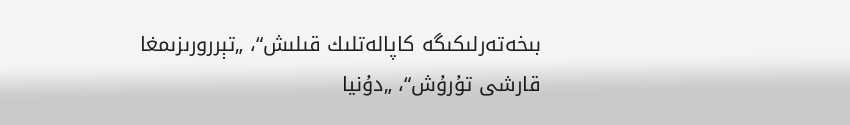بىخەتەرلىكىگە كاپالەتلىك قىلىش“، „تېررورىزىمغا قارشى تۇرۇش“، „دۇنيا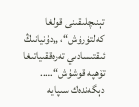تېنىچلىقىنى قولغا كەلتۈرۈش“، „دۇنيانىڭ ئىقتىسادىي تەرەققىياتىغا تۆھپە قوشۇش“….. دېگەندەك سىپايە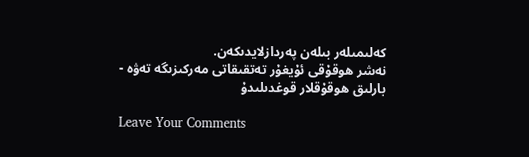كەلىمىلەر بىلەن پەردازلايدىكەن.
نەشر ھوقۇقى ئۇيغۇر تەتقىقاتى مەركىزىگە تەۋە - بارلىق ھوقۇقلار قوغدىلىدۇ

Leave Your Comments